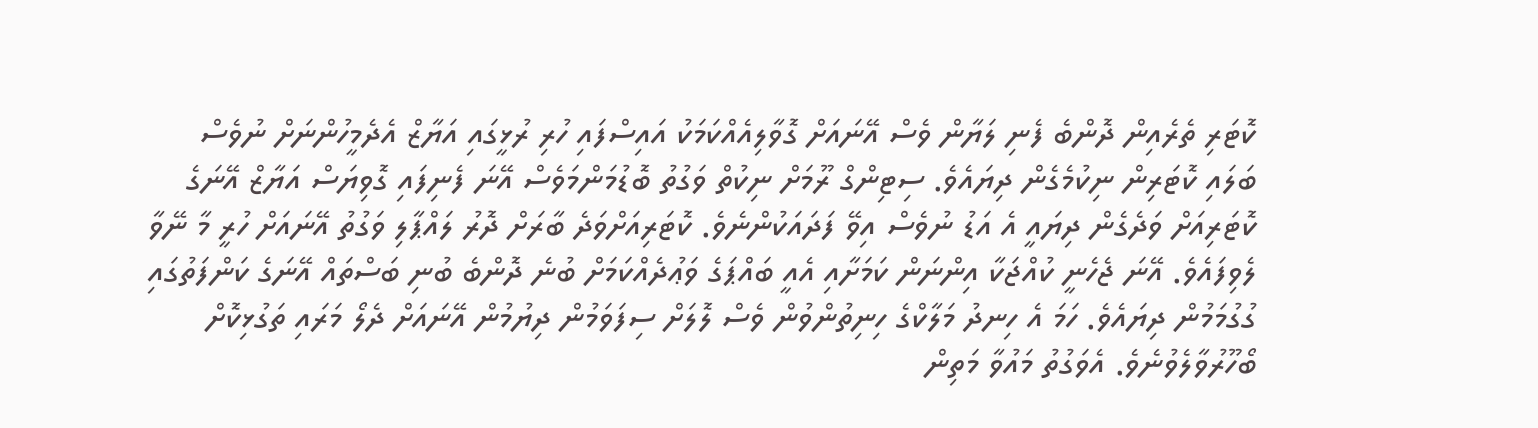ކޮޓަރި ތެރެއިން ދޮންބެ ފެނި ލަޔާން ވެސް އޭނައަށް ގޮވާލިއެއްކަމަކު އައިސްފައި ހުރި ރުޅީގައި އަޔާޒް އެދެމީހުންނަށް ނުވެސް ބަލައި ކޮޓަރިން ނިކުމެގެން ދިޔައެވެ. ސިޓިންގް ރޫމަށް ނިކުތް ވަގުތު ބޮޑުމަންމަވެސް އޭނަ ފެނިފައި ގޮވިޔަސް އަޔާޒް އޭނަގެ ކޮޓަރިއަށް ވަދެގެން ދިޔައީ އެ އަޑު ނުވެސް އިވޭ ފަދައަކުންނެވެ. ކޮޓަރިއަށްވަދެ ބާރަށް ދޮރު ލައްޕާލި ވަގުތު އޭނައަށް ހުރީ މާ ނޭވާ ލެވިފައެވެ. އޭނަ ޖެހެނީ ކުއްޖަކާ އިންނަން ކަމަށާއި އެއީ ބައްޕަގެ ވަޢުދެއްކަމަށް ބުނެ ދޮންބެ ބުނި ބަސްތައް އޭނަގެ ކަންފަތުގައި ގުގުމަމުން ދިޔައެވެ. ހަމަ އެ ހިނދު މަލާކްގެ ހިނިތުންވުން ވެސް ލޮލަށް ސިފަވަމުން ދިޔުމުން އޭނައަށް ދެލޯ މަރައި ތަގުޅިކޮށް ބޯހޫރުވާލެވުނެވެ. އެވަގުތު މައުވާ މަތިން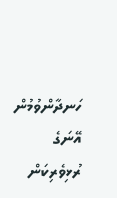ހަނދާންވުމުން އޭނަގެ ރުޅިވެރިކަން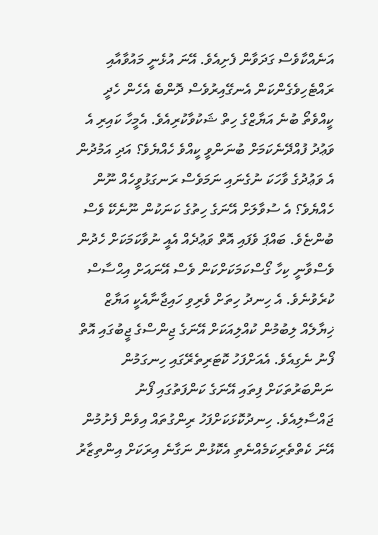އަނެއްކާވެސް ގަދަވާން ފެށިއެވެ. އޭނަ އުޅެނީ މައުވާއާއި ރައްޓެހިވެގެންކަން އެނގޭއިރުވެސް ދޮންބެ އެހެން ހެދީ ކީއްވެތޯ ބުނެ އަޔާޒްގެ ހިތް ޝަކުވާކުރިއެވެ. އެމީހާ ކައިރި އެ ވަޢުދު ފުއްދޭނެކަމަށް ބުނަންވީ ކީއްވެ ހެއްޔެވެ؟ އަދި އަމުދުން އެ ވަޢުދުގެ ވާހަކަ ނުގެނައި ނަމަވެސް ރަނގަޅުވީހެއް ނޫން ހެއްޔެވެ؟ އެ ސުވާލަށް އޭނަގެ ހިތުގެ ކަނަކުން ނޫނެކޭ ވެސް ބުންޏެވެ. ބައްޕަ ވެފައި އޮތް ވަޢުދެއް އެއީ ނުވާކަމަކަށް ހެދުން ވެސްވާނީ ކިހާ ގޯސްކަމަކަށްކަން ވެސް އޭނައަށް އިޙްސާސް ކުރެވުނެވެ. އެ ހިނދު ހިތަށް ވެރިވި ހައިޖާނާއެކީ އަޔާޒް ޚިޔާލެއް ލިބުމުން ކުއްލިއަކަށް އޭނަގެ ޖިންސްގެ ޖީބުގައި އޮތް ފޯނު ނެގިއެވެ. އެއަށްފަހު ކޮޓަރިތެރޭގައި ހިނގަމުން ނަންބަރުތަކަށް ފިތައި އޭނަގެ ކަންފަތުގައި ފޯނު ޖައްސާލިއެވެ. ހިނދުކޮޅަކަށްފަހު ރިންގުތައް އިވެން ފެށުމުން އޭނަ ކެތްތެރިކަމެއްނެތި އެކޮޅުން ނަގާނެ އިރަކަށް އިންތިޒާރު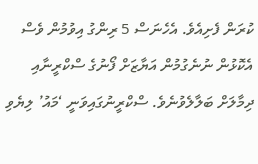ކުރަން ފެށިއެވެ. އެހެނަސް 5 ރިންގު އިވުމުން ވެސް އެކޮޅުން ނުނެގުމުން އަޔާޒަށް ފޯނުގެ ސްކްރީނާއި ދިމާލަށް ބަލާލެވުނެވެ. ސްކްރީނުގައިވަނީ ‘މައު’ ލިޔެވި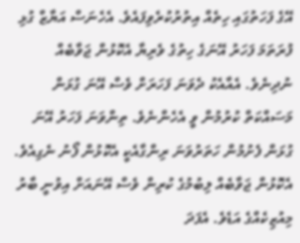އޭގެ ފަހަތުގައި ހިތެއް އިތުރުކުރެވިފައެވެ. އެހެނަސް އަޔާޒް ގުޅި ފުރަތަމަ ފަހަރު އޭނަގެ ހިތުގެ ވެރިޔާ އެކޮޅުން ޖަވާބެއް ނުދިނެވެ. އެއާއެކު ދެވަނަ ފަހަރަށް ވެސް އޭނަ ގުޅަން މަސައްކަތް ކުރުމުން ވީ އެހެންނެވެ. ތިންވަނަ ފަހަރު އޭނަ ގުޅަން ފެށުމުން ހަތަރުވަނަ ރިންގާއެކީ އެކޮޅުން ފޯނު ނެގިއެވެ. އެކޮޅުން ޖަވާބެއް ލިބުމުގެ ކުރިން ވެސް އޭނައަށް އިވުނީ ބާރު މިއުޒިކެއްގެ އަޑެވެ. އެފަދަ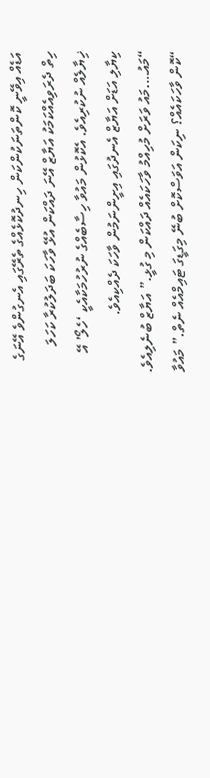އަޑެއް އިވޭނީ ކޮންތަނަކުންކަން ހިނދުކޮޅެއްގެ ތެރޭގައި އެނގުންވެ އޭނަގެ ހިތް ދެރަވިއެއްކަމަކު އަޔާޒް އޭނަ ދައްކަން އުޅޭ ވާހަކަ ބަދަލުކުރާ ކަހަލަ ޚިޔާލެއް ނުކުރިއެވެ. އެކޮޅުން މައުވާ ހިސާބެއްގެ ނުރުހުމަކާއެކީ ‘ހެލޯ’ އޭ ކިޔާލި އަޑަށް އަޔާޒް އެނދުގައި އިށީންނަމުން ވާހަކަ ދެއްކިއެވެ.
“މައު….މައު ވަރަށް މުހިއްމު ވާހަކައެއް ދައްކަން މި ގުޅީ.” އަޔާޒް ބުނެލިއެވެ.
“ކޮން ވާހަކައެއް؟ ނިކަން އަވަސްކޮށް ބުނޭ މިގަޑީގަ ޓައިމްއެއް ނެތް.” މައުވާ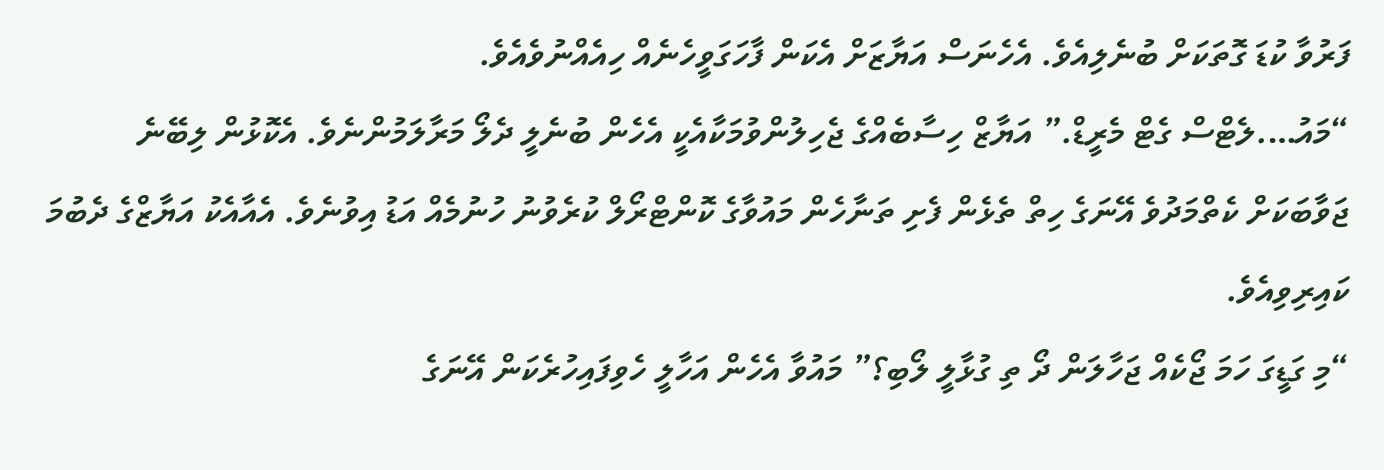ފަރުވާ ކުޑަ ގޮތަކަށް ބުނެލިއެވެ. އެހެނަސް އަޔާޒަށް އެކަން ފާހަގަވީހެނެއް ހިއެއްނުވެއެވެ.
“މައު….ލެޓްސް ގެޓް މެރީޑް.” އަޔާޒް ހިސާބެއްގެ ޖެހިލުންވުމަކާއެކީ އެހެން ބުނެލީ ދެލޯ މަރާލަމުންނެވެ. އެކޮޅުން ލިބޭނެ ޖަވާބަކަށް ކެތްމަދުވެ އޭނަގެ ހިތް ތެޅެން ފެށި ތަނާހެން މައުވާގެ ކޮންޓްރޯލް ކުރެވުނު ހުނުމެއް އަޑު އިވުނެވެ. އެއާއެކު އަޔާޒްގެ ދެބުމަ ކައިރިވިއެވެ.
“މި ގަޑީގަ ހަމަ ޖޯކެއް ޖަހާލަން ދޯ ތި ގުޅާލީ ލޯބި؟” މައުވާ އެހެން އަހާލީ ހެވިފައިހުރެކަން އޭނަގެ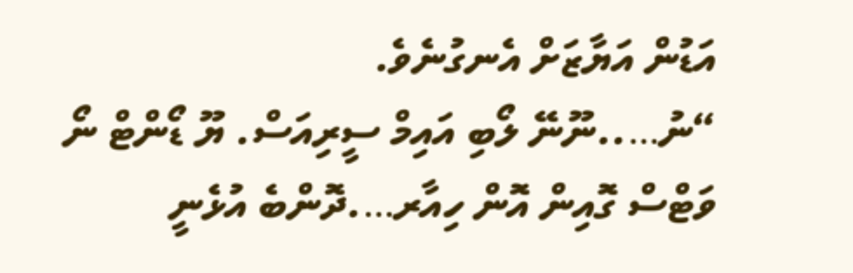އަޑުން އަޔާޒަށް އެނގުނެވެ.
“ނު…..ނޫނޭ ލޯބި އައިމް ސީރިއަސް. ޔޫ ޑޯންޓް ނޯ ވަޓްސް ގޮއިން އޮން ހިއާރ….ދޮންބެ އުޅެނީ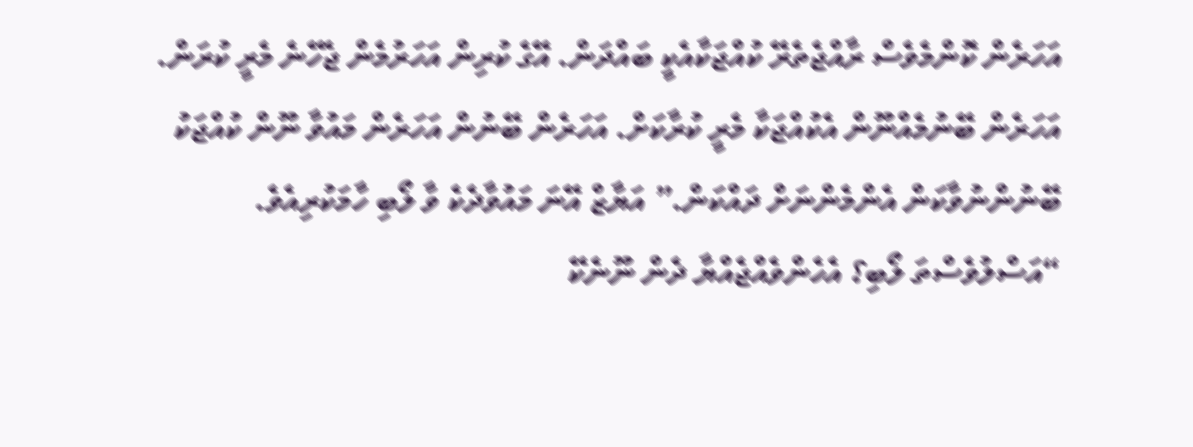އަހަރެން ކޮންމެވެސް ރާއްޖެތެރޭ ކުއްޖަކާއެކީ ބައްދަން. އޭގެ ކުރިން އަހަރުމެން ޖެހޭނެ މެރީ ކުރަން. އަހަރެން ބޭނުމެއްނޫން އެކުއްޖަކާ މެރީ ކުރާކަށް. އަހަރެން ބޭނުން އަހަރެން މައުވާ ނޫން ކުއްޖަކު ބޭނުންނުވާކަން އެންމެންނަށް ދައްކަން.” އަޔާޒް އޭނަ މައުވާދެކެ ވާ ލޯބި ހާމަކުރިއެވެ.
“އަސްލުވެސްތަ ލޯބި؟ އެހެންވެއްޖެއްޔާ ދެން ނޫނެކޭ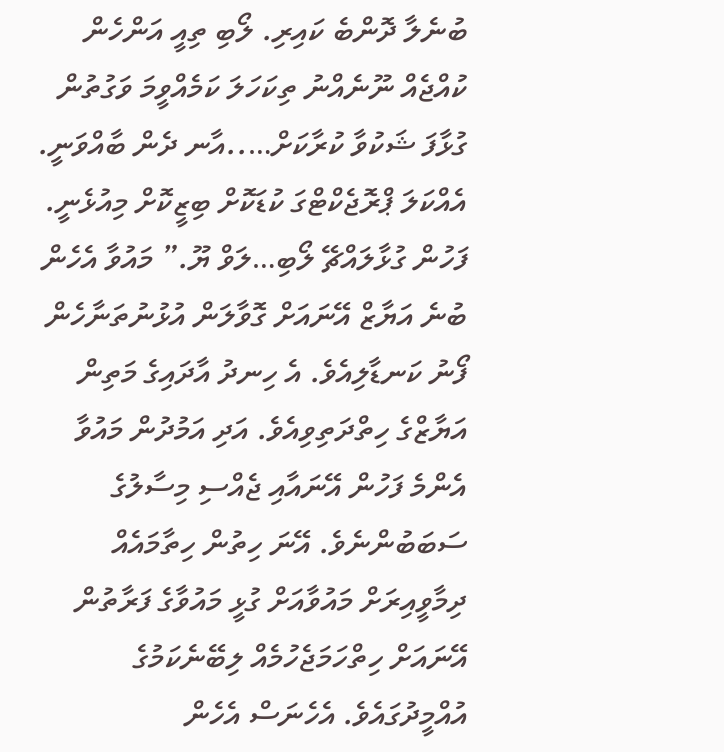ބުނެލާ ދޮންބެ ކައިރި. ލޯބި ތިއީ އަންހެން ކުއްޖެއް ނޫނެއްނު ތިކަހަލަ ކަމެއްވީމަ ވަގުތުން ގުޅާފަ ޝަކުވާ ކުރާކަށް…..އާނ ދެން ބާއްވަނީ. އެއްކަލަ ޕްރޮޖެކްޓްގަ ކުޑަކޮށް ބިޒީކޮށް މިއުޅެނީ. ފަހުން ގުޅާލައްޗޭ ލޯބި…ލަވް ޔޫ.” މައުވާ އެހެން ބުނެ އަޔާޒް އޭނައަށް ގޮވާލަން އުޅުނުތަނާހެން ފޯނު ކަނޑާލިއެވެ. އެ ހިނދު އާދައިގެ މަތިން އަޔާޒްގެ ހިތްދަތިވިއެވެ. އަދި އަމުދުން މައުވާ އެންމެ ފަހުން އޭނައާއި ޖެއްސި މިސާލުގެ ސަބަބުންނެވެ. އޭނަ ހިތުން ހިތާމައެއް ދިމާވީއިރަށް މައުވާއަށް ގުޅީ މައުވާގެ ފަރާތުން އޭނައަށް ހިތްހަމަޖެހުމެއް ލިބޭނެކަމުގެ އުއްމީދުގައެވެ. އެހެނަސް އެހެން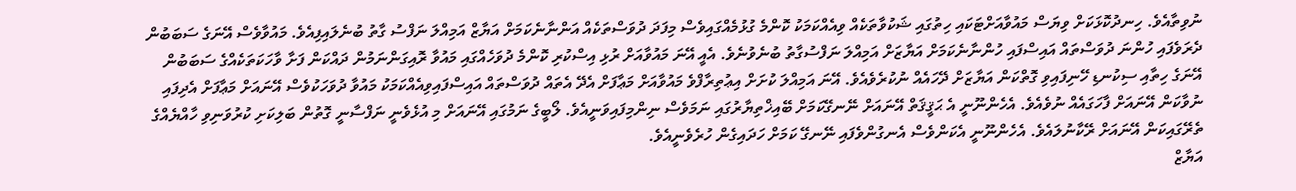ނުވިތާއެވެ. ހިނދުކޮޅަކަށް ވިޔަސް މައުވާއަށްޓަކައި ހިތުގައި ޝަކުވާތަކެއް ވިއެއްކަމަކު ކޮންމެ ގުޅުމެއްގައިވެސް މިފަދަ ދުވަސްތަކެއް އަންނާނެކަމަށް އަޔާޒް އަމިއްލަ ނަފްސު ގާތު ބުނެލައިފިއެވެ. މައުވާވެސް އޭނަގެ ސަބަބުން ދެރަވެފައި ހުންނަ ދުވަސްތައް އައިސްފައި ހުންނާނެކަމަށް އަޔާޒަށް އަމިއްލަ ނަފްސުގާތު ބުނެވުނެވެ. އެއީ އޭނަ މައުވާއަށް ރުޅި އިސްކުރި ކޮންމެ ދުވަހެއްގައި މައުވާ ރޮއިގަންނަމުން ދައްކަން ފަށާ ވާހަކަތަކެއްގެ ސަބަބުން އޭނަގެ ހިތާއި ސިކުނޑި ހޭނިފައިވި ގޮތްކަން އަޔާޒަށް ދޭހައެއް ނުކުރެވެއެވެ. އޭނަ އަމިއްލަ ކުށަށް އިޢުތިރާފްވެ މައުވާއަށް މަޢާފަށް އެދޭ އެތައް ދުވަސްތައް އައިސްފައިވިއެއްކަމަކު މައުވާ ދުވަހަކުވެސް އޭނައަށް މަޢާފަށް އެދިފައި ނުވާކަން އޭނައަށް ފާހަގައެއް ނުވެއެވެ. އެހެންނޫނީ އެ ޙަޤީޤަތް އޭނައަށް ނޭނގޭކަމަށް ބޭއިޚްތިޔާރުގައި ނަމަވެސް ނިންމިފައިވަނީއެވެ. ލޯބީގެ ނަމުގައި އޭނައަށް މި އުޅެވެނީ ނަފްސާނީ ގޮތުން ބަލިކަށި ކުރުވަނިވި ހާއްޔެއްގެ ތެރޭގައިކަން އޭނައަށް ރޭކާނުލައެވެ. އެހެންނޫނީ އެކަންވެސް އެނގުންވެފައި ނޭނގޭ ކަމަށް ހަދައިގެން ހުރެވެނީއެވެ.
އަޔާޒް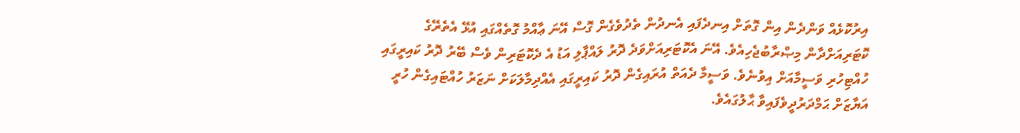އިރުކޮޅެއް ވަންދެން އިން ގޮތަށް އިނދެފައި އެނދުން ތެދުވެގެން ގޮސް އޭނަ ޢާއްމު ގޮތެއްގައި އުޅޭ އެތެރޭގެ ކޮޓަރިއަށްދާން މިޞްރާބުޖެހިއެވެ. އޭނަ އެކޮޓަރިއަށްވަދެ ދޮރު ލައްޕާލި އަޑު އެ ދެކޮޓަރިން ވެސް ބޭރު ދޮރު ކައިރީގައި ހުއްޓިހުރި ވަސީމާއަށް އިވުނެވެ. ވަސީމާ ދެއަތް އުރައިގެން ދޮރު ކައިރީގައި އެއްދިމާލަކަށް ނަޒަރު ހުއްޓައިގެން ހުރީ އަޔާޒަށް ޙަމްދަރުދީވެފައިވާ ޙާލުގައެވެ.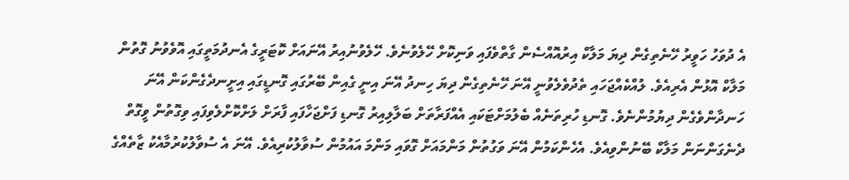އެ ދުވަހު ހަވީރު ހޭނެތިގެން ދިޔަ މަލާކް އިރުއޮއްސެން ގާތްވެފައި ވަނިކޮށް ހޭލެވުނެވެ. ހޭލެވުނުއިރު އޭނައަށް ކޮޓަރީގެ އެނދުމަތީގައި އޮވެވުނު ގޮތުން މަލާކް އޮޅުން އެރިއެވެ. ލުއްކެއްޖަހައި ތެދުވެލެވުނީ އޭނަ ހޭނެތިގެން ދިޔަ ހިނދު އޭނަ އިނީ ގެއިން ބޭރުގައި ގޮނޑީގައި އިށީނދެގެންކަން އޭނަ ހަނދާންވެގެން ދިޔުމުންނެވެ. ގޮނޑި ހުރިތަނެއް ބެލުމަށްޓަކައި އެއްފަރާތަށް ބަލާލިއިރު ގޮނޑި ފަށްޖަހާފައި ފާރަށް ލަށްކޮށްލެވިފައި ވިގޮތުން ވީގޮތް ދެނެގަންނަން މަލާކް ބޭނުންވިއެވެ. އެހެންކަމުން އޭނަ ވަގުތުން މަންމައަށް ގޮވައި މަންމަ އައުމުން ސުވާލުކުރިއެވެ. އޭނަ އެ ސުވާލުކުރުމާއެކު ޒާތެއްގެ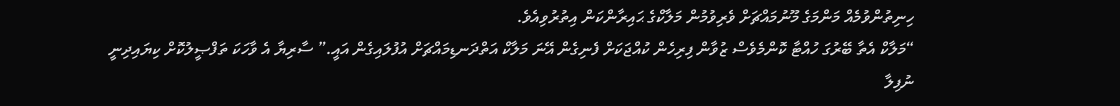ހިނިތުންވުމެއް މަންމަގެ މޫނުމައްޗަށް ވެރިވުމުން މަލާކްގެ ޙައިރާންކަން އިތުރުވިއެވެ.
“މަލާކް އެތާ ބޭރުގަ ހުއްޓާ ކޮންމެވެސް ޒުވާން ފިރިހެން ކުއްޖަކަށް ފެނިގެން އޭނަ މަލާކް އަތްދަނޑިމައްޗަށް އުފުލައިގެން އައީ.” ސާރިޔާ އެ ވާހަކަ ތަފްޞީލުކޮށް ކިޔައިދިނީ ނުފިލާ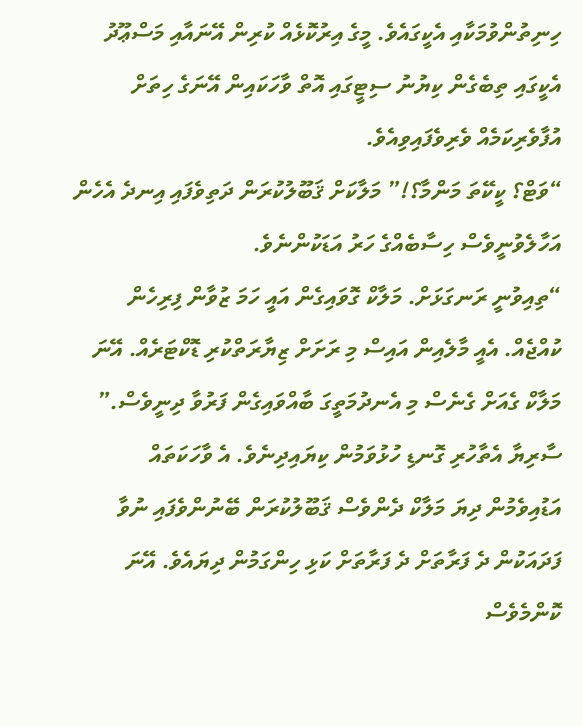ހިނިތުންވުމަކާއި އެކީގައެވެ. މީގެ އިރުކޮޅެއް ކުރިން އޭނައާއި މަސްޢޫދު އެކީގައި ތިބެގެން ކިޔުނު ސިޓީގައި އޮތް ވާހަކައިން އޭނަގެ ހިތަށް އުފާވެރިކަމެއް ވެރިވެފައިވިއެވެ.
“ވަޓް؟ ކީކޭތަ މަންމާ؟!” މަލާކަށް ޤަބޫލުކުރަން ދަތިވެފައި އިނދެ އެހެން އަހާލެވުނީވެސް ހިސާބެއްގެ ހަރު އަޑަކުންނެވެ.
“ތިއިވުނީ ރަނގަޅަށް. މަލާކް ގޮވައިގެން އައީ ހަމަ ޒުވާން ފިރިހެން ކުއްޖެއް. އެއީ މާލެއިން އައިސް މި ރަށަށް ޒިޔާރަތްކުރި ޑޮކްޓަރެއް. އޭނަ މަލާކް ގެއަށް ގެނެސް މި އެނދުމަތީގަ ބާއްވައިގެން ފަރުވާ ދިނީވެސް.” ސާރިޔާ އެތާހުރި ގޮނޑި ހުޅުވަމުން ކިޔައިދިނެވެ. އެ ވާހަކަތައް އަޑުއިވެމުން ދިޔަ މަލާކް ދެންވެސް ޤަބޫލުކުރަން ބޭނުންވެފައި ނުވާ ފަދައަކުން ދެ ފަރާތަށް ދެ ފަރާތަށް ކަޅި ހިންގަމުން ދިޔައެވެ. އޭނަ ކޮންމެވެސް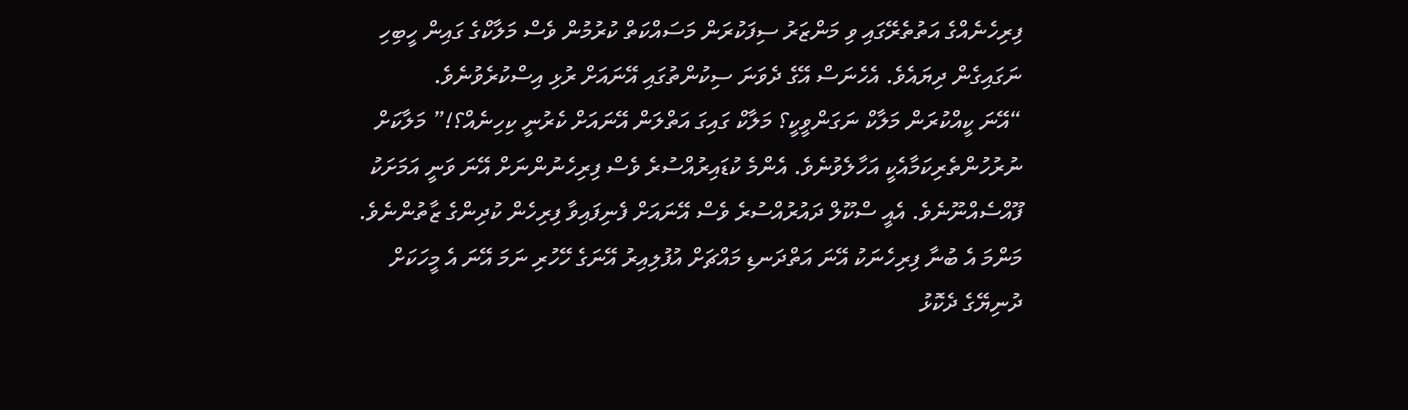ފިރިހެނެއްގެ އަތުތެރޭގައި ވި މަންޒަރު ސިފަކުރަން މަސައްކަތް ކުރުމުން ވެސް މަލާކްގެ ގައިން ހީބިހި ނަގައިގެން ދިޔައެވެ. އެހެނަސް އޭގެ ދެވަނަ ސިކުންތުގައި އޭނައަށް ރުޅި އިސްކުރެވުނެވެ.
“އޭނަ ކީއްކުރަން މަލާކް ނަގަންވީކީ؟ މަލާކް ގައިގަ އަތްލަން އޭނައަށް ކެރުނީ ކިހިނެއް؟!” މަލާކަށް ނުރުހުންތެރިކަމާއެކީ އަހާލެވުނެވެ. އެންމެ ކުޑައިރުއްސުރެ ވެސް ފިރިހެނުންނަށް އޭނަ ވަނީ އަމަށަކު ފޫއްސެއްނޫނެވެ. އެއީ ސްކޫލް ދައުރުއްސުރެ ވެސް އޭނައަށް ފެނިފައިވާ ފިރިހެން ކުދިންގެ ޒާތުންނެވެ. މަންމަ އެ ބުނާ ފިރިހެނަކު އޭނަ އަތްދަނޑި މައްޗަށް އުފުލިއިރު އޭނަގެ ހޭހުރި ނަމަ އޭނަ އެ މީހަކަށް ދުނިޔޭގެ ދެކޮޅު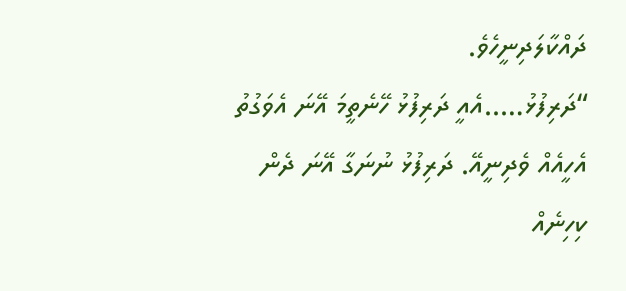ދައްކާލަދިނީހެވެ.
“ދަރިފުޅު…..އެއީ ދަރިފުޅު ހޭނެތީމަ އޭނަ އެވަގުތު އެހީއެއް ވެދިނީއޭ. ދަރިފުޅު ނުނަގާ އޭނަ ދެން ކިހިނެއް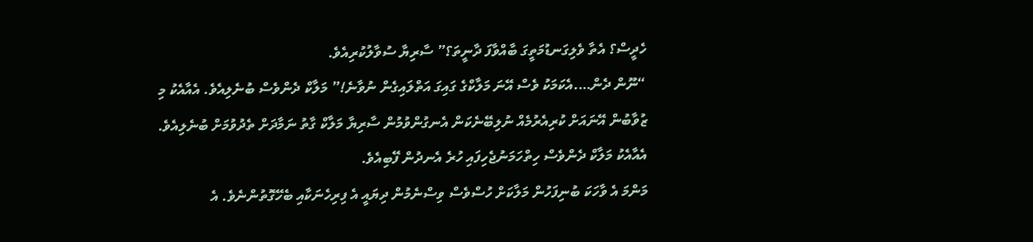ހެދީސް؟ އެތާ ވެލިގަނޑުމަތީގަ ބާއްވާފަ ދާނީތަ؟” ސާރިޔާ ސުވާލުކުރިއެވެ.
“ނޫން ދެން….އެކަމަކު ވެސް އޭނަ މަލާކްގެ ގައިގަ އަތްލައިގެން ނުވާނެ!” މަލާކް ދެންވެސް ބުނެލިއެވެ. އެއާއެކު މި ޒުވާބުން އޭނައަށް ކުރިއެރުމެއް ނުލިބޭނެކަން އެނގުންވުމުން ސާރިޔާ މަލާކް ގާތު ނަމާދަށް ތެދުވުމަށް ބުނެލިއެވެ. އެއާއެކު މަލާކް ދެންވެސް ހިތްހަމަނުޖެހިފައި ހުރެ އެނދުން ފޭބިއެވެ.
މަންމަ އެ ވާހަކަ ބުނިފަހުން މަލާކަށް ހުސްވެސް ވިސްނެމުން ދިޔައީ އެ ފިރިހެނަކާއި ބެހޭގޮތުންނެވެ. އެ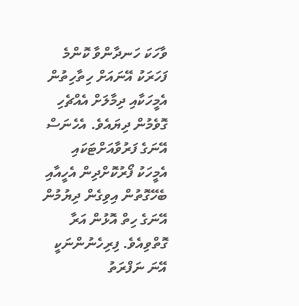ވާހަކަ ހަނދާންވާ ކޮންމެ ފަހަރަކު އޭނައަށް ހިތާހިތުން އެމީހަކާއި ދިމާލަށް އެއްޗެހި ގޮވެމުން ދިޔައެވެ. އެހެނަސް އޭނަގެ ފަރުވާއަށްޓަކައި އެމީހަކު ފޯރުކޮށްދިން އެހީއާއި ބެހޭގޮތުން އިވިގެން ދިޔުމުން އޭނަގެ ހިތް އޮޅުން އަރާ ގޮތްވިއެވެ. ފިރިހެނުންނަކީ އޭނަ ނަފްރަތު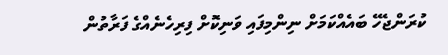ކުރަންޖެހޭ ބައެއްކަމަށް ނިންމިފައި ވަނިކޮށް ފިރިހެނެއްގެ ފަރާތުން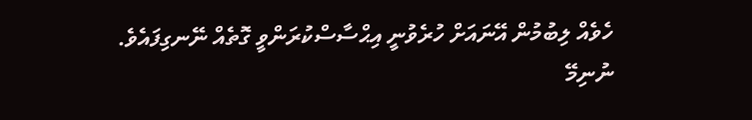ހެވެއް ލިބުމުން އޭނައަށް ހުރެވުނީ އިޙްސާސްކުރަންވީ ގޮތެއް ނޭނގިފައެވެ.
ނުނިމޭ